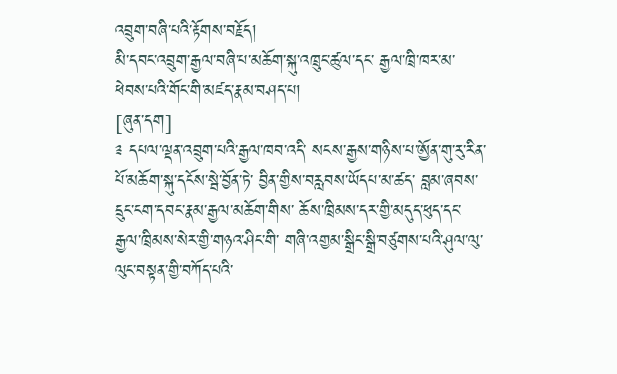འབྲུག་བཞི་པའི་རྟོགས་བརྗོད།
མི་དབང་འབྲུག་རྒྱལ་བཞི་པ་མཆོག་སྐུ་འཁྲུང་ཚུལ་དང་ རྒྱལ་ཁྲི་ཁར་མ་ཕེབས་པའི་གོང་གི་མཛད་རྣམ་བཤད་པ།
[ཞུན་དག]
༉ དཔལ་ལྡན་འབྲུག་པའི་རྒྱལ་ཁབ་འདི་ སངས་རྒྱས་གཉིས་པ་ཨྱོན་གུ་རུ་རིན་པོ་མཆོག་སྐུ་དངོས་སྦེ་བྱོན་ཏེ་ བྱིན་གྱིས་བརླབས་ཡོདཔ་མ་ཚད་ བླམ་ཞབས་དྲུང་ངག་དབང་རྣམ་རྒྱལ་མཆོག་གིས་ ཆོས་ཁྲིམས་དར་གྱི་མདུད་ཕུད་དང་ རྒྱལ་ཁྲིམས་སེར་གྱི་གཉའ་ཤིང་གི་ གཞི་འགྱམ་སྒྲིང་སྒྲི་བཙུགས་པའི་ཤུལ་ལུ་ ལུང་བསྟན་གྱི་བཀོད་པའི་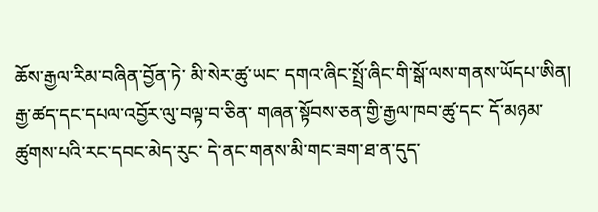ཆོས་རྒྱལ་རིམ་བཞིན་བྱོན་ཏེ་ མི་སེར་ཚུ་ཡང་ དགའ་ཞིང་སྤྲོ་ཞིང་གི་སྒོ་ལས་གནས་ཡོདཔ་ཨིན། རྒྱ་ཚད་དང་དཔལ་འབྱོར་ལུ་བལྟ་བ་ཅིན་ གཞན་སྟོབས་ཅན་གྱི་རྒྱལ་ཁབ་ཚུ་དང་ དོ་མཉམ་ཚུགས་པའི་རང་དབང་མེད་རུང་ དེ་ནང་གནས་མི་གང་ཟག་ཐ་ན་དུད་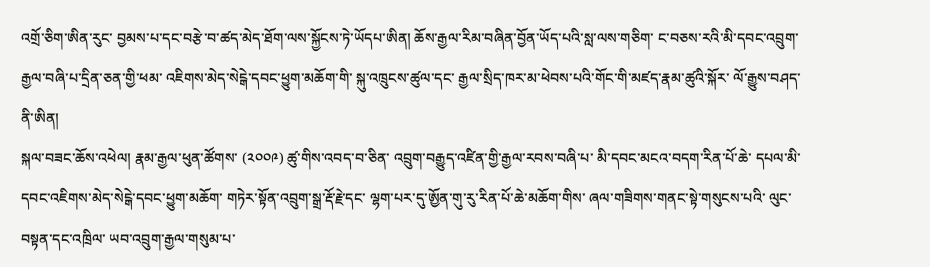འགྲོ་ཅིག་ཨིན་རུང་ བྱམས་པ་དང་བརྩེ་བ་ཚད་མེད་ཐོག་ལས་སྐྱོངས་ཏེ་ཡོདཔ་ཨིན། ཆོས་རྒྱལ་རིམ་བཞིན་བྱོན་ཡོད་པའི་སླ་ལས་གཅིག་ ང་བཅས་རའི་མི་དབང་འབྲུག་རྒྱལ་བཞི་པ་དྲིན་ཅན་གྱི་ཕམ་ འཇིགས་མེད་སེངྒེ་དབང་ཕྱུག་མཆོག་གི་ སྐུ་འཁྲུངས་ཚུལ་དང་ རྒྱལ་སྲིད་ཁར་མ་ཕེབས་པའི་གོང་གི་མཛད་རྣམ་ཚུའི་སྐོར་ ལོ་རྒྱུས་བཤད་ནི་ཨིན།
སྐལ་བཟང་ཆོས་འཕེལ། རྣམ་རྒྱལ་ཕུན་ཚོགས་ (༢༠༠༩) ཚུ་གིས་འབད་བ་ཅིན་ འབྲུག་བརྒྱུད་འཛིན་གྱི་རྒྱལ་རབས་བཞི་པ་ མི་དབང་མངའ་བདག་རིན་པོ་ཆེ་ དཔལ་མི་དབང་འཇིགས་མེད་སེངྒེ་དབང་ཕྱུག་མཆོག་ གཏེར་སྟོན་འབྲུག་སྒྲ་རྡོ་རྗེ་དང་ ལྷག་པར་དུ་ཨྱོན་གུ་རུ་རིན་པོ་ཆེ་མཆོག་གིས་ ཞལ་གཟིགས་གནང་སྟེ་གསུངས་པའི་ ལུང་བསྟན་དང་འཁྲིལ་ ཡབ་འབྲུག་རྒྱལ་གསུམ་པ་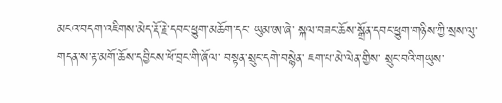མངའ་བདག་འཇིགས་མེད་རྡོ་རྗེ་དབང་ཕྱུག་མཆོག་དང་ ཡུམ་ཨ་ཞེ་ སྐལ་བཟང་ཆོས་སྒྲོན་དབང་ཕྱུག་གཉིས་ཀྱི་སྲས་ལུ་ གདན་ས་རྟ་མགོ་ཆོས་དབྱིངས་ཕོ་བྲང་གི་ཞོལ་ བསྟན་སྲུང་དགེ་བསྙེན་ ཇག་པ་མེ་ལེན་གྱིས་ སྲུང་བའི་གཡུས་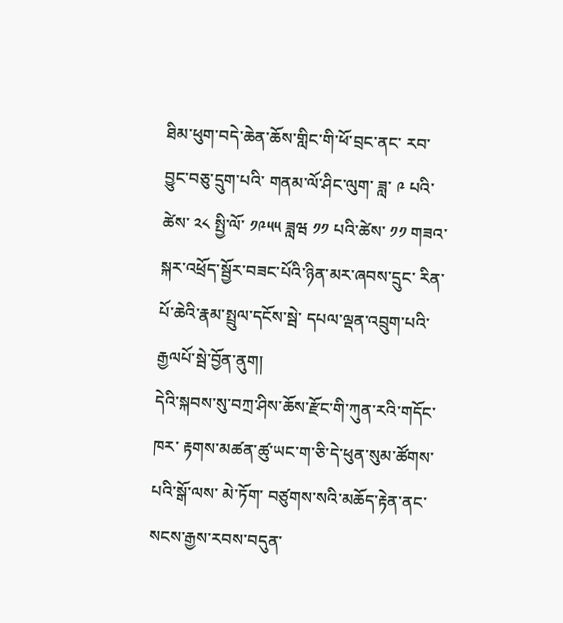ཐིམ་ཕུག་བདེ་ཆེན་ཆོས་གླིང་གི་ཕོ་བྲང་ནང་ རབ་བྱུང་བཅུ་དྲུག་པའི་ གནམ་ལོ་ཤིང་ལུག་ ཟླ་ ༩ པའི་ཚེས་ ༢༨ སྤྱི་ལོ་ ༡༩༥༥ ཟླཝ ༡༡ པའི་ཚེས་ ༡༡ གཟའ་སྐར་འཕྲོད་སྦྱོར་བཟང་པོའི་ཉིན་མར་ཞབས་དྲུང་ རིན་པོ་ཆེའི་རྣམ་སྤྲུལ་དངོས་སྦེ་ དཔལ་ལྡན་འབྲུག་པའི་རྒྱལཔོ་སྦེ་བྱོན་ནུག།
དེའི་སྐབས་སུ་བཀྲ་ཤིས་ཆོས་རྫོང་གི་ཀུན་རའི་གདོང་ཁར་ རྟགས་མཚན་ཚུ་ཡང་ག་ཅི་དེ་ཕུན་སུམ་ཚོགས་པའི་སྒོ་ལས་ མེ་ཏོག་ བཙུགས་སའི་མཆོད་རྟེན་ནང་ སངས་རྒྱས་རབས་བདུན་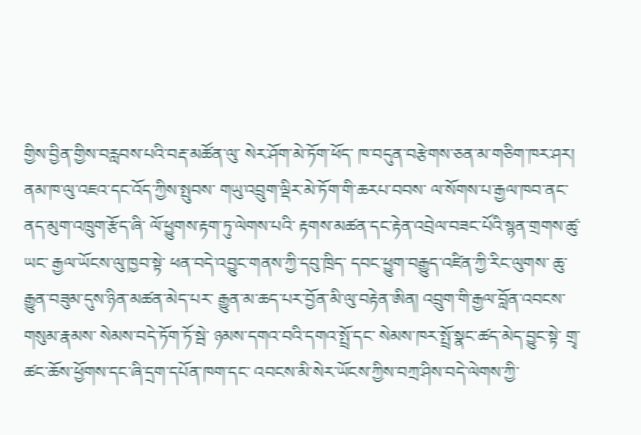གྱིས་བྱིན་གྱིས་བརླབས་པའི་བརྡ་མཚོན་ལུ་ སེར་ཤོག་མེ་ཏོག་ཕོད་ ཁ་བདུན་བརྩེགས་ཅན་མ་གཅིག་ཁར་ཤར། ནམ་ཁ་ལུ་འཇའ་དང་འོད་ཀྱིས་སྤུབས་ གཡུ་འབྲུག་ལྡིར་མེ་ཏོག་གི་ཆརཔ་བབས་ ལ་སོགས་པ་རྒྱལ་ཁབ་ནང་ ནད་མུག་འཁྲུག་རྩོད་ཞི་ ལོ་ཕྱུགས་རྟག་ཏུ་ལེགས་པའི་ རྟགས་མཚན་དང་རྟེན་འབྲེལ་བཟང་པོའི་སྙན་གྲགས་ཚུ་ཡང་ རྒྱལ་ཡོངས་ལུ་ཁྱབ་སྟེ་ ཕན་བདེ་འབྱུང་གནས་ཀྱི་དབུ་ཁྲིད་ དབང་ཕྱུག་བརྒྱུད་འཛིན་ཀྱི་རིང་ལུགས་ ཆུ་རྒྱུན་བཟུམ་དུས་ཉིན་མཚན་མེད་པར་ རྒྱུན་མ་ཆད་པར་བྱོན་མི་ལུ་བརྟེན་ཨིན། འབྲུག་གི་རྒྱལ་བློན་འབངས་གསུམ་རྣམས་ སེམས་བདེ་ཏོག་ཏོ་སྦེ་ ཉམས་དགའ་བའི་དགའ་སྤྲོ་དང་ སེམས་ཁར་སྤྲོ་སྣང་ཚད་མེད་བྱུང་སྟེ་ གྲྭ་ཚང་ཆོས་ཕྱོགས་དང་ཞི་དྲག་དཔོན་ཁག་དང་ འབངས་མི་སེར་ཡོངས་ཀྱིས་བཀྲ་ཤིས་བདེ་ལེགས་ཀྱི་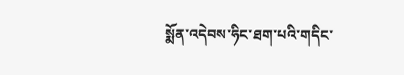སྨོན་འདེབས་ཧིང་ཐག་པའི་གདིང་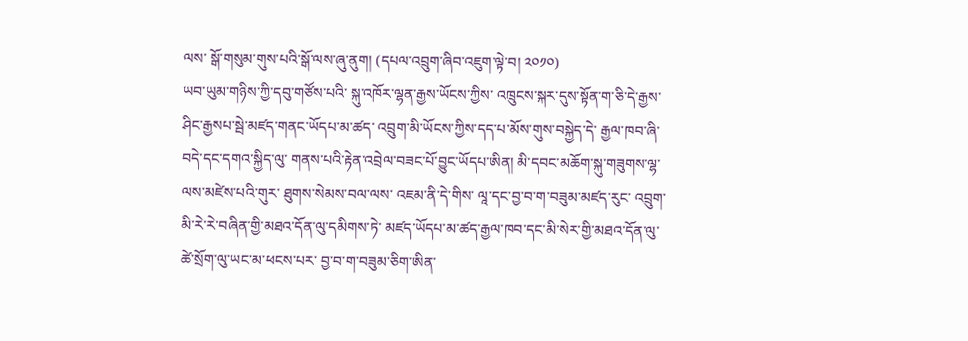ལས་ སྒོ་གསུམ་གུས་པའི་སྒོ་ལས་ཞུ་ནུག། (དཔལ་འབྲུག་ཞིབ་འཇུག་ལྟེ་བ། ༢༠༡༠)
ཡབ་ཡུམ་གཉིས་ཀྱི་དབུ་གཙོས་པའི་ སྐུ་འཁོར་ལྷན་རྒྱས་ཡོངས་ཀྱིས་ འཁྲུངས་སྐར་དུས་སྟོན་ག་ཅི་དེ་རྒྱས་ཤིང་རྒྱསཔ་སྦེ་མཛད་གནང་ཡོདཔ་མ་ཚད་ འབྲུག་མི་ཡོངས་ཀྱིས་དད་པ་མོས་གུས་བསྐྱེད་དེ་ རྒྱལ་ཁབ་ཞི་བདེ་དང་དགའ་སྐྱིད་ལུ་ གནས་པའི་རྟེན་འབྲེལ་བཟང་པོ་བྱུང་ཡོདཔ་ཨིན། མི་དབང་མཆོག་སྐུ་གཟུགས་ལྷ་ལས་མཛེས་པའི་གུར་ ཐུགས་སེམས་བལ་ལས་ འཇམ་ནི་དེ་གིས་ ལཱ་དང་བྱ་བ་ག་བཟུམ་མཛད་རུང་ འབྲུག་མི་རེ་རེ་བཞིན་གྱི་མཐའ་དོན་ལུ་དམིགས་ཏེ་ མཛད་ཡོདཔ་མ་ཚད་རྒྱལ་ཁབ་དང་མི་སེར་གྱི་མཐའ་དོན་ལུ་ ཚེ་སྲོག་ལུ་ཡང་མ་ཕངས་པར་ བྱ་བ་ག་བཟུམ་ཅིག་ཨིན་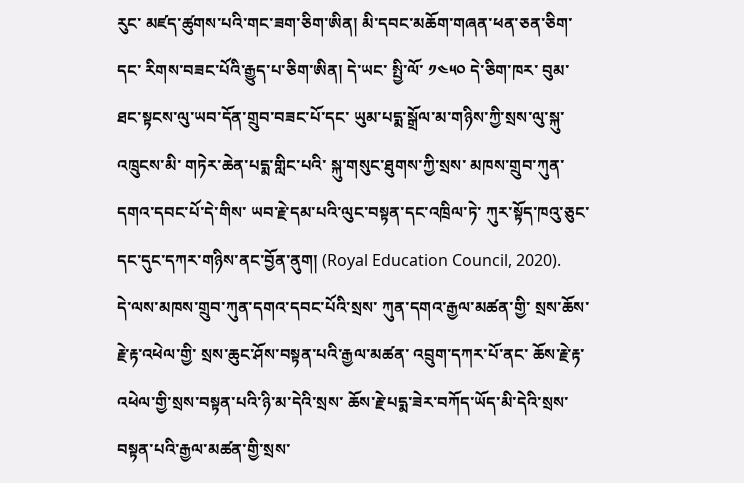རུང་ མཛད་ཚུགས་པའི་གང་ཟག་ཅིག་ཨིན། མི་དབང་མཆོག་གཞན་ཕན་ཅན་ཅིག་དང་ རིགས་བཟང་པོའི་རྒྱུད་པ་ཅིག་ཨིན། དེ་ཡང་ སྤྱི་ལོ་ ༡༤༥༠ དེ་ཅིག་ཁར་ བུམ་ཐང་སྟངས་ལུ་ཡབ་དོན་གྲུབ་བཟང་པོ་དང་ ཡུམ་པདྨ་སྒྲོལ་མ་གཉིས་ཀྱི་སྲས་ལུ་སྐུ་འཁྲུངས་མི་ གཏེར་ཆེན་པདྨ་གླིང་པའི་ སྐུ་གསུང་ཐུགས་ཀྱི་སྲས་ མཁས་གྲུབ་ཀུན་དགའ་དབང་པོ་དེ་གིས་ ཡབ་རྗེ་དམ་པའི་ལུང་བསྟན་དང་འཁྲིལ་ཏེ་ ཀུར་སྟོད་ཁའུ་ཅུང་དང་དུང་དཀར་གཉིས་ནང་བྱོན་ནུག། (Royal Education Council, 2020).
དེ་ལས་མཁས་གྲུབ་ཀུན་དགའ་དབང་པོའི་སྲས་ ཀུན་དགའ་རྒྱལ་མཚན་གྱི་ སྲས་ཆོས་རྗེ་རྟ་འཕེལ་གྱི་ སྲས་ཆུང་ཤོས་བསྟན་པའི་རྒྱལ་མཚན་ འབྲུག་དཀར་པོ་ནང་ ཆོས་རྗེ་རྟ་འཕེལ་གྱི་སྲས་བསྟན་པའི་ཉི་མ་དེའི་སྲས་ ཆོས་རྗེ་པདྨ་ཟེར་བཀོད་ཡོད་མི་དེའི་སྲས་ བསྟན་པའི་རྒྱལ་མཚན་གྱི་སྲས་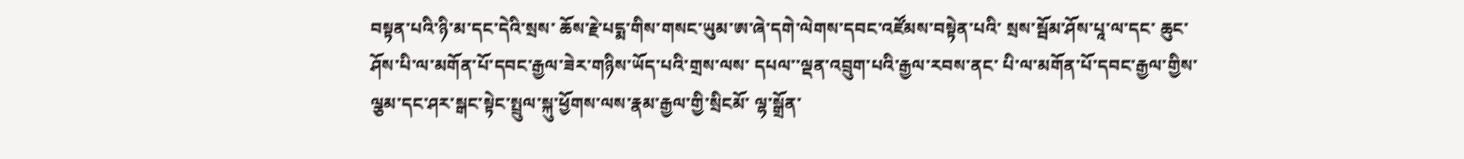བསྟན་པའི་ཉི་མ་དང་དེའི་སྲས་ ཆོས་རྗེ་པདྨ་གིས་གསང་ཡུམ་ཨ་ཞེ་དགེ་ལེགས་དབང་འཛོམས་བསྟེན་པའི་ སྲས་སྦོམ་ཤོས་པཱ་ལ་དང་ ཆུང་ཤོས་པི་ལ་མགོན་པོ་དབང་རྒྱལ་ཟེར་གཉིས་ཡོད་པའི་གྲས་ལས་ དཔལ་་ལྡན་འབྲུག་པའི་རྒྱལ་རབས་ནང་ པི་ལ་མགོན་པོ་དབང་རྒྱལ་གྱིས་ ལྕམ་དང་ཤར་སྒང་སྟེང་སྤྲུལ་སྐུ་ཕྱོགས་ལས་རྣམ་རྒྱལ་གྱི་སྲིངམོ་ ལྷ་སྒྲོན་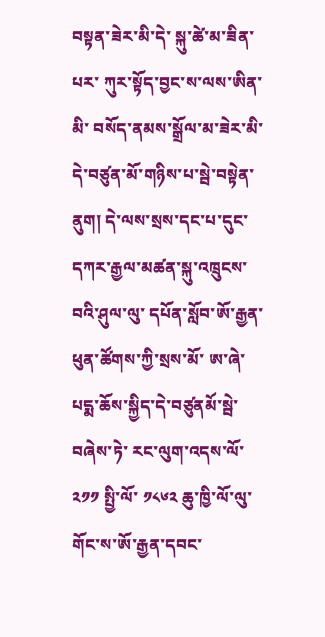བསྟན་ཟེར་མི་དེ་ སྐུ་ཚེ་མ་ཟིན་པར་ ཀུར་སྟོད་བྱང་ས་ལས་ཨིན་མི་ བསོད་ནམས་སྒྲོལ་མ་ཟེར་མི་དེ་བཙུན་མོ་གཉིས་པ་སྦེ་བསྟེན་ནུག། དེ་ལས་སྲས་དང་པ་དུང་དཀར་རྒྱལ་མཚན་སྐུ་འཁྲུངས་བའི་ཤུལ་ལུ་ དཔོན་སློབ་ཨོ་རྒྱན་ཕུན་ཚོགས་ཀྱི་སྲས་མོ་ ཨ་ཞེ་པདྨ་ཆོས་སྐྱིད་དེ་བཙུནམོ་སྦེ་བཞེས་ཏེ་ རང་ལུག་འདས་ལོ་ ༢༡༡ སྤྱི་ལོ་ ༡༨༦༢ ཆུ་ཁྱི་ལོ་ལུ་ གོང་ས་ཨོ་རྒྱན་དབང་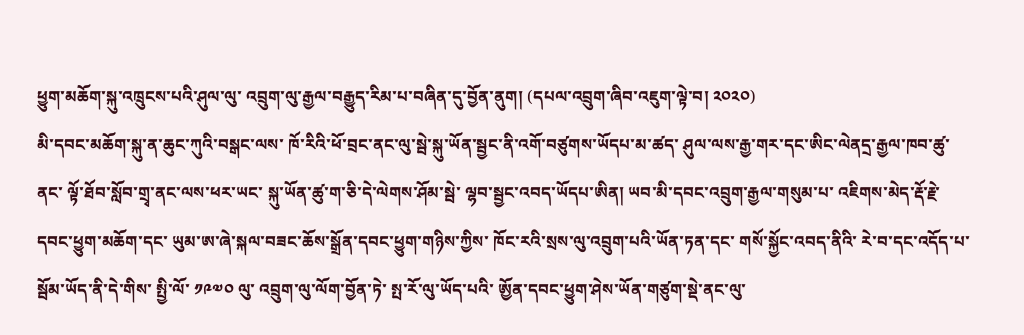ཕྱུག་མཆོག་སྐུ་འཁྲུངས་པའི་ཤུལ་ལུ་ འབྲུག་ལུ་རྒྱལ་བརྒྱུད་རིམ་པ་བཞིན་དུ་བྱོན་ནུག། (དཔལ་འབྲུག་ཞིབ་འཇུག་ལྟེ་བ། ༢༠༢༠)
མི་དབང་མཆོག་སྐུ་ན་ཆུང་ཀུའི་བསྒང་ལས་ ཁོ་རིའི་ཕོ་བྲང་ནང་ལུ་སྦེ་སྐུ་ཡོན་སྦྱང་ནི་འགོ་བཙུགས་ཡོདཔ་མ་ཚད་ ཤུལ་ལས་རྒྱ་གར་དང་ཨིང་ལེནདྲ་རྒྱལ་ཁབ་ཚུ་ནང་ ལྟོ་ཐོབ་སློབ་གྲྭ་ནང་ལས་ཕར་ཡང་ སྐུ་ཡོན་ཚུ་ག་ཅི་དེ་ལེགས་ཤོམ་སྦེ་ ལྷབ་སྦྱང་འབད་ཡོདཔ་ཨིན། ཡབ་མི་དབང་འབྲུག་རྒྱལ་གསུམ་པ་ འཇིགས་མེད་རྡོ་རྗེ་དབང་ཕྱུག་མཆོག་དང་ ཡུམ་ཨ་ཞེ་སྐལ་བཟང་ཆོས་སྒྲོན་དབང་ཕྱུག་གཉིས་ཀྱིས་ ཁོང་རའི་སྲས་ལུ་འབྲུག་པའི་ཡོན་ཏན་དང་ གསོ་སྐྱོང་འབད་ནིའི་ རེ་བ་དང་འདོད་པ་སྦོམ་ཡོད་ནི་དེ་གིས་ སྤྱི་ལོ་ ༡༩༧༠ ལུ་ འབྲུག་ལུ་ལོག་བྱོན་ཏེ་ སྤ་རོ་ལུ་ཡོད་པའི་ ཨྱོན་དབང་ཕྱུག་ཤེས་ཡོན་གཙུག་སྡེ་ནང་ལུ་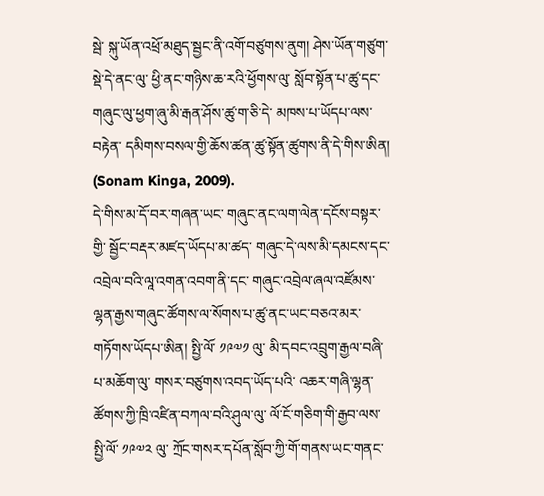སྦེ་ སྐུ་ཡོན་འཕྲོ་མཐུད་སྦྱང་ནི་འགོ་བཙུགས་ནུག། ཤེས་ཡོན་གཙུག་སྡེ་དེ་ནང་ལུ་ ཕྱི་ནང་གཉིས་ཆ་རའི་ཕྱོགས་ལུ་ སློབ་སྟོན་པ་ཚུ་དང་གཞུང་ལུ་ཕྱག་ཞུ་མི་རྒན་ཤོས་ཚུ་ག་ཅི་དེ་ མཁས་པ་ཡོདཔ་ལས་བརྟེན་ དམིགས་བསལ་གྱི་ཆོས་ཚན་ཚུ་སྟོན་ཚུགས་ནི་དེ་གིས་ཨིན། (Sonam Kinga, 2009).
དེ་གིས་མ་དོ་བར་གཞན་ཡང་ གཞུང་ནང་ལག་ལེན་དངོས་བསྟར་གྱི་ སྦྱོང་བརྡར་མཛད་ཡོདཔ་མ་ཚད་ གཞུང་དེ་ལས་མི་དམངས་དང་འབྲེལ་བའི་ལཱ་འགན་འབག་ནི་དང་ གཞུང་འབྲེལ་ཞལ་འཛོམས་ ལྷན་རྒྱས་གཞུང་ཚོགས་ལ་སོགས་པ་ཚུ་ནང་ཡང་བཅའ་མར་གཏོགས་ཡོདཔ་ཨིན། སྤྱི་ལོ་ ༡༩༧༡ ལུ་ མི་དབང་འབྲུག་རྒྱལ་བཞི་པ་མཆོག་ལུ་ གསར་བཙུགས་འབད་ཡོད་པའི་ འཆར་གཞི་ལྷན་ཚོགས་ཀྱི་ཁྲི་འཛིན་བཀལ་བའི་ཤུལ་ལུ་ ལོ་ངོ་གཅིག་གི་རྒྱབ་ལས་ སྤྱི་ལོ་ ༡༩༧༢ ལུ་ ཀྲོང་གསར་དཔོན་སློབ་ཀྱི་གོ་གནས་ཡང་གནང་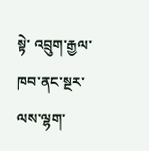སྟེ་ འབྲུག་རྒྱལ་ཁབ་ནང་སྔར་ལས་ལྷག་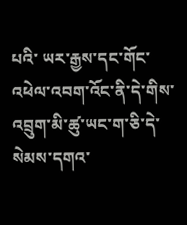པའི་ ཡར་རྒྱས་དང་གོང་འཕེལ་འབག་འོང་ནི་དེ་གིས་ འབྲུག་མི་ཚུ་ཡང་ག་ཅི་དེ་སེམས་དགའ་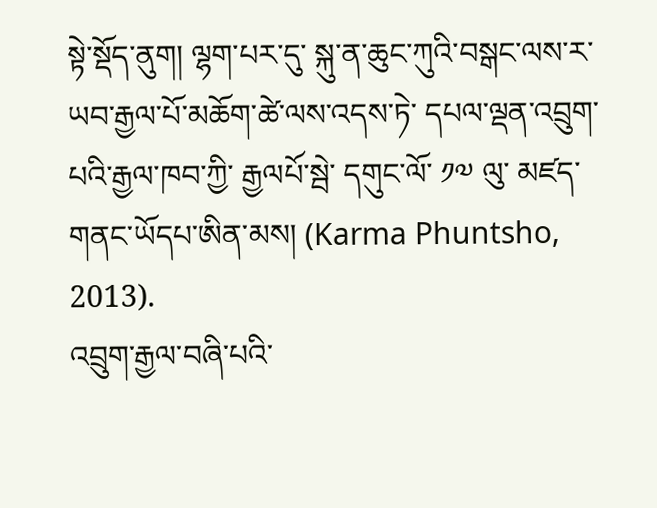སྟེ་སྡོད་ནུག། ལྷག་པར་དུ་ སྐུ་ན་ཆུང་ཀུའི་བསྒང་ལས་ར་ ཡབ་རྒྱལ་པོ་མཆོག་ཚེ་ལས་འདས་ཏེ་ དཔལ་ལྡན་འབྲུག་པའི་རྒྱལ་ཁབ་ཀྱི་ རྒྱལཔོ་སྦེ་ དགུང་ལོ་ ༡༧ ལུ་ མཛད་གནང་ཡོདཔ་ཨིན་མས། (Karma Phuntsho, 2013).
འབྲུག་རྒྱལ་བཞི་པའི་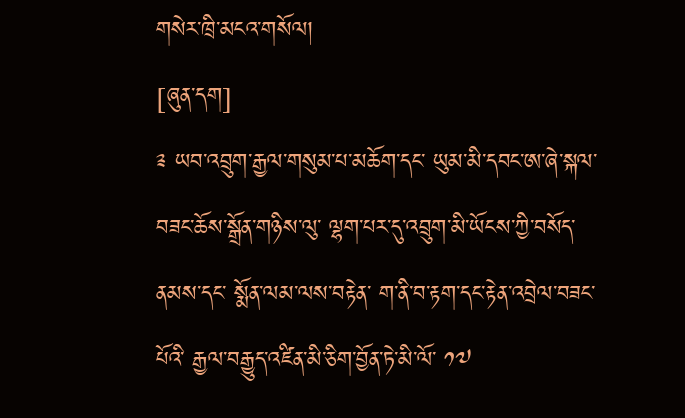གསེར་ཁྲི་མངའ་གསོལ།
[ཞུན་དག]
༉ ཡབ་འབྲུག་རྒྱལ་གསུམ་པ་མཆོག་དང་ ཡུམ་མི་དབང་ཨ་ཞེ་སྐལ་བཟང་ཆོས་སྒྲོན་གཉིས་ལུ་ ལྷག་པར་དུ་འབྲུག་མི་ཡོངས་ཀྱི་བསོད་ནམས་དང་ སྨོན་ལམ་ལས་བརྟེན་ ག་ནི་བ་རྟག་དང་རྟེན་འབྲེལ་བཟང་པོའི་ རྒྱལ་བརྒྱུད་འཛིན་མི་ཅིག་བྱོན་ཏེ་མི་ལོ་ ༡༧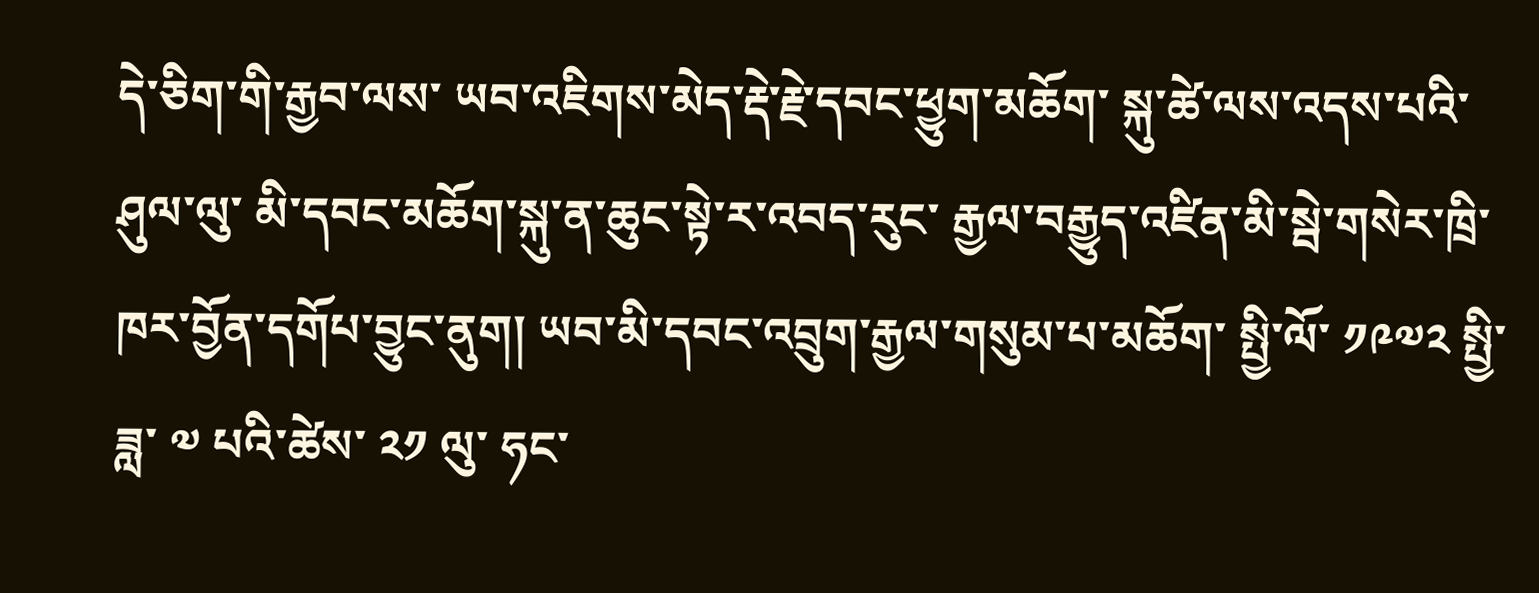དེ་ཅིག་གི་རྒྱབ་ལས་ ཡབ་འཇིགས་མེད་རྡེ་རྗེ་དབང་ཕྱུག་མཆོག་ སྐུ་ཚེ་ལས་འདས་པའི་ཤུལ་ལུ་ མི་དབང་མཆོག་སྐུ་ན་ཆུང་སྟེ་ར་འབད་རུང་ རྒྱལ་བརྒྱུད་འཛིན་མི་སྦེ་གསེར་ཁྲི་ཁར་བྱོན་དགོཔ་བྱུང་ནུག། ཡབ་མི་དབང་འབྲུག་རྒྱལ་གསུམ་པ་མཆོག་ སྤྱི་ལོ་ ༡༩༧༢ སྤྱི་ཟླ་ ༧ པའི་ཚེས་ ༢༡ ལུ་ ཧང་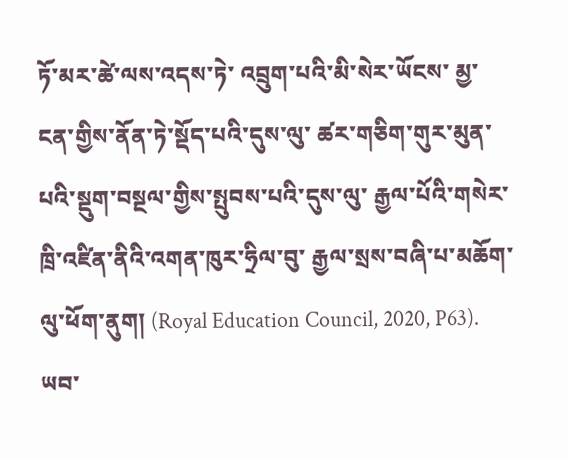ཏོ་མར་ཚེ་ལས་འདས་ཏེ་ འབྲུག་པའི་མི་སེར་ཡོངས་ མྱ་ངན་གྱིས་ནོན་ཏེ་སྡོད་པའི་དུས་ལུ་ ཚར་གཅིག་གུར་མུན་པའི་སྡུག་བསྔལ་གྱིས་སྤུབས་པའི་དུས་ལུ་ རྒྱལ་པོའི་གསེར་ཁྲི་འཛིན་ནིའི་འགན་ཁུར་ཧྲིལ་བུ་ རྒྱལ་སྲས་བཞི་པ་མཆོག་ལུ་ཕོག་ནུག། (Royal Education Council, 2020, P63).
ཡབ་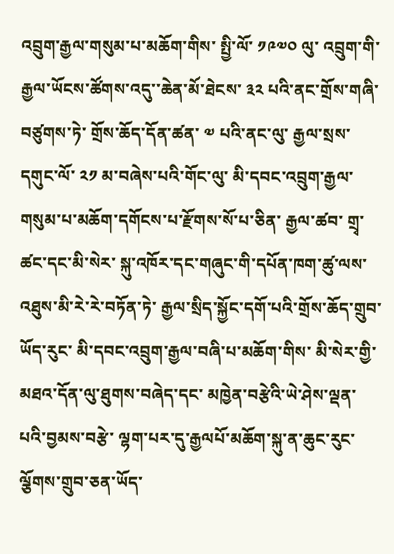འབྲུག་རྒྱལ་གསུམ་པ་མཆོག་གིས་ སྤྱི་ལོ་ ༡༩༧༠ ལུ་ འབྲུག་གི་རྒྱལ་ཡོངས་ཚོགས་འདུ་་ཆེན་མོ་ཐེངས་ ༣༢ པའི་ནང་གྲོས་གཞི་བཙུགས་ཏེ་ གྲོས་ཆོད་དོན་ཚན་ ༧ པའི་ནང་ལུ་ རྒྱལ་སྲས་དགུང་ལོ་ ༢༡ མ་བཞེས་པའི་གོང་ལུ་ མི་དབང་འབྲུག་རྒྱལ་གསུམ་པ་མཆོག་དགོངས་པ་རྫོགས་སོ་པ་ཅིན་ རྒྱལ་ཚབ་ གྲྭ་ཚང་དང་མི་སེར་ སྐུ་འཁོར་དང་གཞུང་གི་དཔོན་ཁག་ཚུ་ལས་ འཐུས་མི་རེ་རེ་བཏོན་ཏེ་ རྒྱལ་སྲིད་སྐྱོང་དགོ་པའི་གྲོས་ཆོད་གྲུབ་ཡོད་རུང་ མི་དབང་འབྲུག་རྒྱལ་བཞི་པ་མཆོག་གིས་ མི་སེར་གྱི་མཐའ་དོན་ལུ་ཐུགས་བཞེད་དང་ མཁྱེན་བརྩེའི་ཡེ་ཤེས་ལྡན་པའི་བྱམས་བརྩེ་ ལྷག་པར་དུ་རྒྱལཔོ་མཆོག་སྐུ་ན་ཆུང་རུང་ ལྕོགས་གྲུབ་ཅན་ཡོད་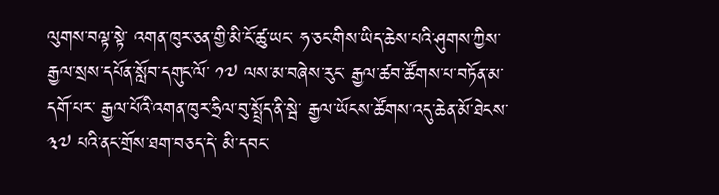ལུགས་བལྟ་སྟེ་ འགན་ཁུར་ཅན་གྱི་མི་ངོ་ཚུ་ཡང་ ཧ་ཅང་གིས་ཡིད་ཆེས་པའི་ཤུགས་ཀྱིས་ རྒྱལ་སྲས་དཔོན་སློབ་དགུང་ལོ་ ༡༧ ལས་མ་བཞེས་རུང་ རྒྱལ་ཚབ་ཚོགས་པ་བཏོན་མ་དགོ་པར་ རྒྱལ་པོའི་འགན་ཁུར་ཧྲིལ་བུ་སྤྲོད་ནི་སྦེ་ རྒྱལ་ཡོངས་ཚོགས་འདུ་ཆེན་མོ་ཐེངས་ ༣༧ པའི་ནང་གྲོས་ཐག་བཅད་དེ་ མི་དབང་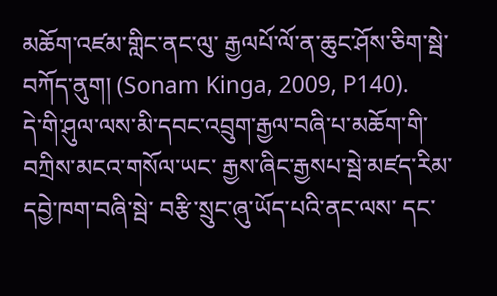མཆོག་འཛམ་གླིང་ནང་ལུ་ རྒྱལཔོ་ལོ་ན་ཆུང་ཤོས་ཅིག་སྦེ་བཀོད་ནུག། (Sonam Kinga, 2009, P140).
དེ་གི་ཤུལ་ལས་མི་དབང་འབྲུག་རྒྱལ་བཞི་པ་མཆོག་གི་ བཀྲིས་མངའ་གསོལ་ཡང་ རྒྱས་ཞིང་རྒྱསཔ་སྦེ་མཛད་རིམ་དབྱེ་ཁག་བཞི་སྦེ་ བརྩི་སྲུང་ཞུ་ཡོད་པའི་ནང་ལས་ དང་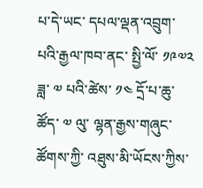པ་དེ་ཡང་ དཔལ་ལྡན་འབྲུག་པའི་རྒྱལ་ཁབ་ནང་ སྤྱི་ལོ་ ༡༩༧༢ ཟླ་ ༧ པའི་ཚེས་ ༡༤ དྲོ་པ་ཆུ་ཚོད་ ༧ ལུ་ ལྷན་རྒྱས་གཞུང་ཚོགས་ཀྱི་ འཐུས་མི་ཡོངས་ཀྱིས་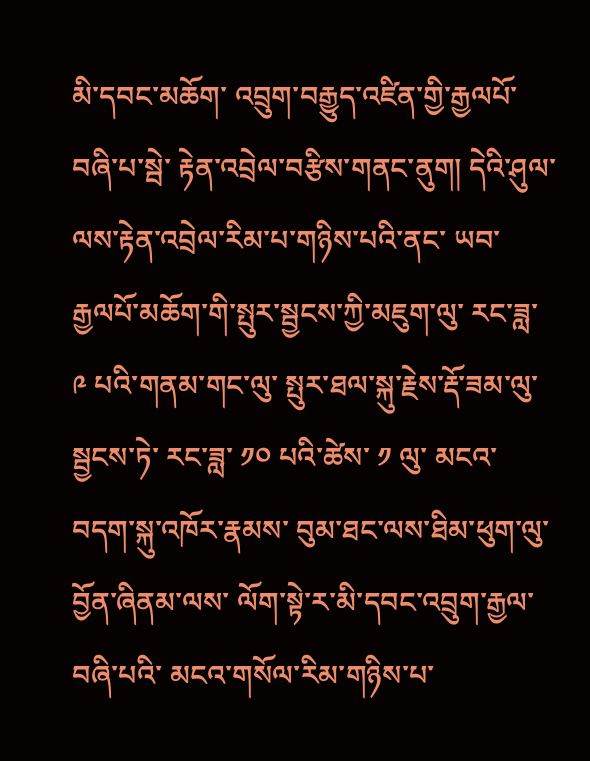མི་དབང་མཆོག་ འབྲུག་བརྒྱུད་འཛིན་གྱི་རྒྱལཔོ་བཞི་པ་སྦེ་ རྟེན་འབྲེལ་བརྩིས་གནང་ནུག། དེའི་ཤུལ་ལས་རྟེན་འབྲེལ་རིམ་པ་གཉིས་པའི་ནང་ ཡབ་རྒྱལཔོ་མཆོག་གི་སྤུར་སྦྱངས་ཀྱི་མཇུག་ལུ་ རང་ཟླ་ ༩ པའི་གནམ་གང་ལུ་ སྤུར་ཐལ་སྐུ་རྗེས་རྡོ་ཟམ་ལུ་སྦྱངས་ཏེ་ རང་ཟླ་ ༡༠ པའི་ཚེས་ ༡ ལུ་ མངའ་བདག་སྐུ་འཁོར་རྣམས་ བུམ་ཐང་ལས་ཐིམ་ཕུག་ལུ་བྱོན་ཞིནམ་ལས་ ལོག་སྟེ་ར་མི་དབང་འབྲུག་རྒྱལ་བཞི་པའི་ མངའ་གསོལ་རིམ་གཉིས་པ་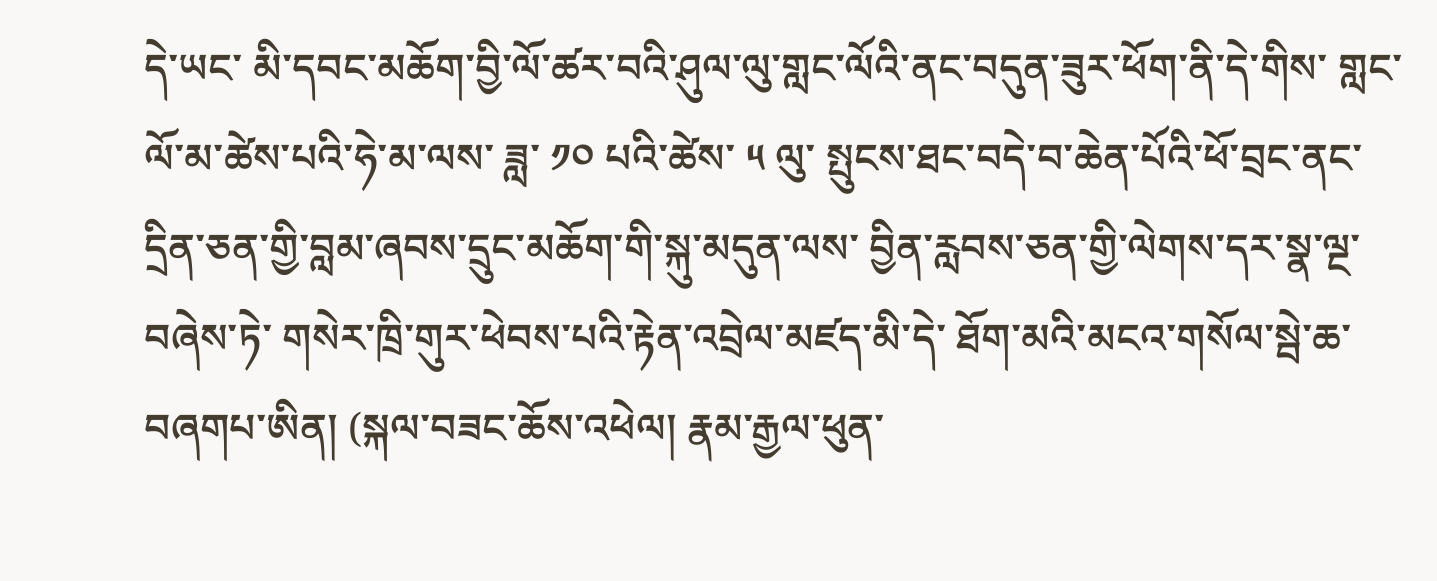དེ་ཡང་ མི་དབང་མཆོག་བྱི་ལོ་ཚར་བའི་ཤུལ་ལུ་གླང་ལོའི་ནང་བདུན་ཟུར་ཕོག་ནི་དེ་གིས་ གླང་ལོ་མ་ཚེས་པའི་ཧེ་མ་ལས་ ཟླ་ ༡༠ པའི་ཚེས་ ༥ ལུ་ སྤུངས་ཐང་བདེ་བ་ཆེན་པོའི་ཕོ་བྲང་ནང་ དྲིན་ཅན་གྱི་བླམ་ཞབས་དྲུང་མཆོག་གི་སྐུ་མདུན་ལས་ བྱིན་རླབས་ཅན་གྱི་ལེགས་དར་སྣ་ལྔ་བཞེས་ཏེ་ གསེར་ཁྲི་གུར་ཕེབས་པའི་རྟེན་འབྲེལ་མཛད་མི་དེ་ ཐོག་མའི་མངའ་གསོལ་སྦེ་ཆ་བཞགཔ་ཨིན། (སྐལ་བཟང་ཆོས་འཕེལ། རྣམ་རྒྱལ་ཕུན་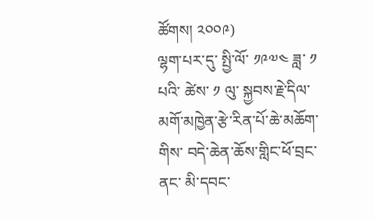ཚོགས། ༢༠༠༩)
ལྷག་པར་དུ་ སྤྱི་ལོ་ ༡༩༧༤ ཟླ་ ༡ པའི་ ཚེས་ ༡ ལུ་ སྐྱབས་རྗེ་དིལ་མགོ་མཁྱེན་རྩེ་རིན་པོ་ཆེ་མཆོག་གིས་ བདེ་ཆེན་ཆོས་གླིང་ཕོ་བྲང་ནང་ མི་དབང་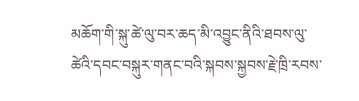མཆོག་གི་སྐུ་ཚེ་ལུ་བར་ཆད་མི་འབྱུང་ནིའི་ཐབས་ལུ་ ཚེའི་དབང་བསྐུར་གནང་བའི་སྐབས་སྐྱབས་རྗེ་ཁྲི་རབས་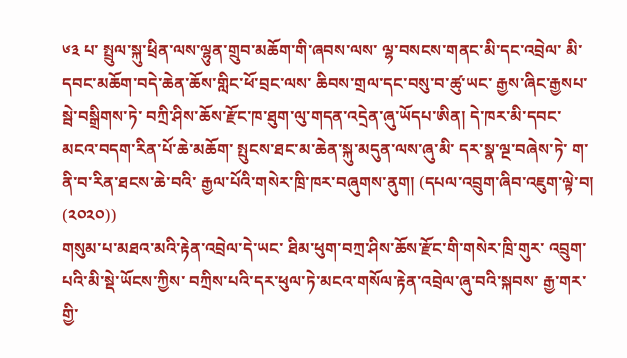༦༣ པ་ སྤྲུལ་སྐུ་ཕྲིན་ལས་ལྷུན་གྲུབ་མཆོག་གི་ཞབས་ལས་ ལྷ་བསངས་གནང་མི་དང་འབྲེལ་ མི་དབང་མཆོག་བདེ་ཆེན་ཆོས་གླིང་ཕོ་བྲང་ལས་ ཆིབས་གྲལ་དང་བསུ་བ་ཚུ་ཡང་ རྒྱས་ཞིང་རྒྱསཔ་སྦེ་བསྒྲིགས་ཏེ་ བཀྲི་ཤིས་ཆོས་རྫོང་ཁ་ཐུག་ལུ་གདན་འདྲེན་ཞུ་ཡོདཔ་ཨིན། དེ་ཁར་མི་དབང་མངའ་བདག་རིན་པོ་ཆེ་མཆོག་ སྤུངས་ཐང་མ་ཆེན་སྐུ་མདུན་ལས་ཞུ་མི་ དར་སྣ་ལྔ་བཞེས་ཏེ་ ག་ནི་བ་རིན་ཐངས་ཆེ་བའི་ རྒྱལ་པོའི་གསེར་ཁྲི་ཁར་བཞུགས་ནུག། (དཔལ་འབྲུག་ཞིབ་འཇུག་ལྟེ་བ། (༢༠༢༠))
གསུམ་པ་མཐའ་མའི་རྟེན་འབྲེལ་དེ་ཡང་ ཐིམ་ཕུག་བཀྲ་ཤིས་ཆོས་རྫོང་གི་གསེར་ཁྲི་གུར་ འབྲུག་པའི་མི་སྡེ་ཡོངས་ཀྱིས་ བཀྲིས་པའི་དར་ཕུལ་ཏེ་མངའ་གསོལ་རྟེན་འབྲེལ་ཞུ་བའི་སྐབས་ རྒྱ་གར་གྱི་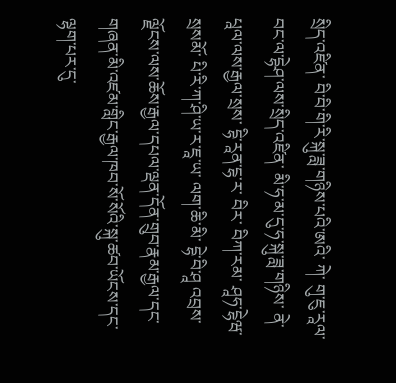སྲིད་འཛིན་ བི་བི་གི་རི་སྐུ་ཟླ་གཉིས་པའི་ཨའི་ ཀེ་ གུ་ཇུ་རཱལ་ བང་ལ་དྷེཤ་ལས་སྲིད་འཛིན་ མི་ཧ་མ་དུ་ཧ་སྐུ་ཟླ་གཉིས་ ནེ་པཱལ་ལས་རྒྱལ་སྲས་ དྷི་རཱན་ངྷ་ར་ བིར་ བིཀ་རམ་ ཤཱཧ་ངྷེཝ་ སྲསམོ་ པི་རི་ཀ་ཤི་ཡ་ར་ཇཱ་ཡ་ ལག་ཆི་མི་ དྷེ་བི་ཤཱ འབྲས་ལྗོངས་ལས་ཆོས་རྒྱལ་དཔལ་ལྡན་དོན་གྲུབ་རྣམ་རྒྱལ་དང་ གཞན་མི་འཛམ་གླིང་རྒྱལ་ཁབ་སོ་སོའི་སྐུ་ཚབ་ཡོངས་དང་ ལྷག་པར་དུ་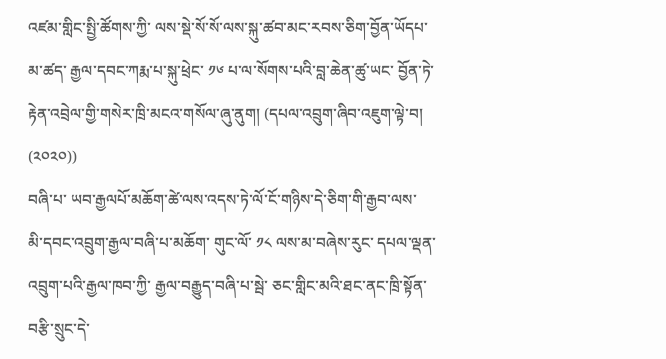འཛམ་གླིང་སྤྱི་ཚོགས་ཀྱི་ ལས་སྡེ་སོ་སོ་ལས་སྐུ་ཚབ་མང་རབས་ཅིག་བྱོན་ཡོདཔ་མ་ཚད་ རྒྱལ་དབང་ཀརྨ་པ་སྐུ་ཕྲེང་ ༡༦ པ་ལ་སོགས་པའི་བླ་ཆེན་ཚུ་ཡང་ བྱོན་ཏེ་རྟེན་འབྲེལ་གྱི་གསེར་ཁྲི་མངའ་གསོལ་ཞུ་ནུག། (དཔལ་འབྲུག་ཞིབ་འཇུག་ལྟེ་བ། (༢༠༢༠))
བཞི་པ་ ཡབ་རྒྱལཔོ་མཆོག་ཚེ་ལས་འདས་ཏེ་ལོ་ངོ་གཉིས་དེ་ཅིག་གི་རྒྱབ་ལས་ མི་དབང་འབྲུག་རྒྱལ་བཞི་པ་མཆོག་ གུང་ལོ་ ༡༨ ལས་མ་བཞེས་རུང་ དཔལ་ལྡན་འབྲུག་པའི་རྒྱལ་ཁབ་ཀྱི་ རྒྱལ་བརྒྱུད་བཞི་པ་སྦེ་ ཅང་གླིང་མའི་ཐང་ནང་ཁྲི་སྟོན་བརྩི་སྲུང་དེ་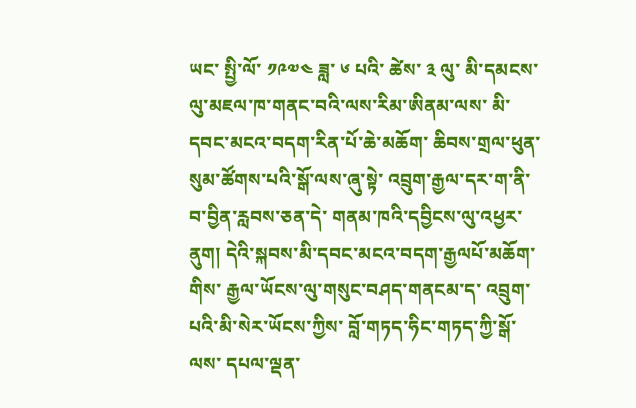ཡང་ སྤྱི་ལོ་ ༡༩༧༤ ཟླ་ ༦ པའི་ ཚེས་ ༣ ལུ་ མི་དམངས་ལུ་མཇལ་ཁ་གནང་བའི་ལས་རིམ་ཨིནམ་ལས་ མི་དབང་མངའ་བདག་རིན་པོ་ཆེ་མཆོག་ ཆིབས་གྲལ་ཕུན་སུམ་ཚོགས་པའི་སྒོ་ལས་ཞུ་སྟེ་ འབྲུག་རྒྱལ་དར་ག་ནི་བ་བྱིན་རླབས་ཅན་དེ་ གནམ་ཁའི་དབྱིངས་ལུ་འཕྱར་ནུག། དེའི་སྐབས་མི་དབང་མངའ་བདག་རྒྱལཔོ་མཆོག་གིས་ རྒྱལ་ཡོངས་ལུ་གསུང་བཤད་གནངམ་ད་ འབྲུག་པའི་མི་སེར་ཡོངས་ཀྱིས་ བློ་གཏད་ཧིང་གཏད་ཀྱི་སྒོ་ལས་ དཔལ་ལྡན་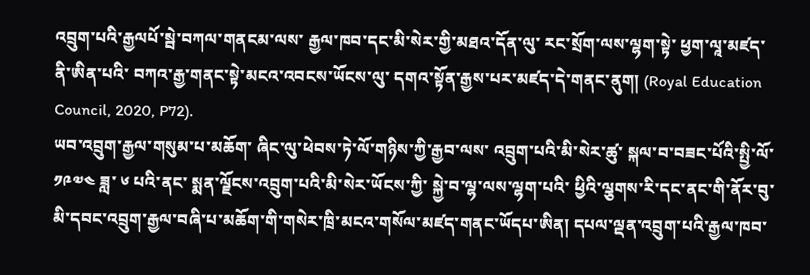འབྲུག་པའི་རྒྱལཔོ་སྦེ་བཀལ་གནངམ་ལས་ རྒྱལ་ཁབ་དང་མི་སེར་གྱི་མཐའ་དོན་ལུ་ རང་སྲོག་ལས་ལྷག་སྟེ་ ཕྱག་ལཱ་མཛད་ནི་ཨིན་པའི་ བཀའ་རྒྱ་གནང་སྟེ་མངའ་འབངས་ཡོངས་ལུ་ དགའ་སྟོན་རྒྱས་པར་མཛད་དེ་གནང་ནུག། (Royal Education Council, 2020, P72).
ཡབ་འབྲུག་རྒྱལ་གསུམ་པ་མཆོག་ ཞིང་ལུ་ཕེབས་ཏེ་ལོ་གཉིས་ཀྱི་རྒྱབ་ལས་ འབྲུག་པའི་མི་སེར་ཚུ་ སྐལ་བ་བཟང་པོའི་སྤྱི་ལོ་ ༡༩༧༤ ཟླ་ ༦ པའི་ནང་ སྨན་ལྗོངས་འབྲུག་པའི་མི་སེར་ཡོངས་ཀྱི་ སྐྱེ་བ་ལྷ་ལས་ལྷག་པའི་ ཕྱིའི་ལྕགས་རི་དང་ནང་གི་ནོར་བུ་ མི་དབང་འབྲུག་རྒྱལ་བཞི་པ་མཆོག་གི་གསེར་ཁྲི་མངའ་གསོལ་མཛད་གནང་ཡོདཔ་ཨིན། དཔལ་ལྡན་འབྲུག་པའི་རྒྱལ་ཁབ་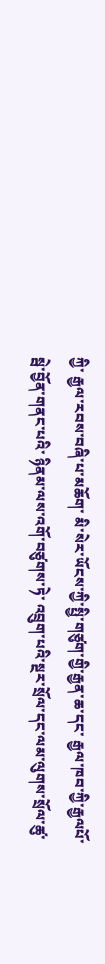ཀྱི་ རྒྱལ་རབས་བཞི་པ་མཆོག་ མི་སེར་ཡོངས་ཀྱི་སྤྱི་གཙུག་གྱི་རྒྱན་ཆ་དང་ རྒྱལ་ཁབ་ཀྱི་རྒྱལཔོ་སྦེ་བྱོན་གནང་པའི་ ཉིནམ་ལས་འགོ་བཙུགས་ཏེ་ འབྲུག་པའི་སྔར་སྲོལ་དང་ལམ་ལུགས་སྲོལ་ཚུ་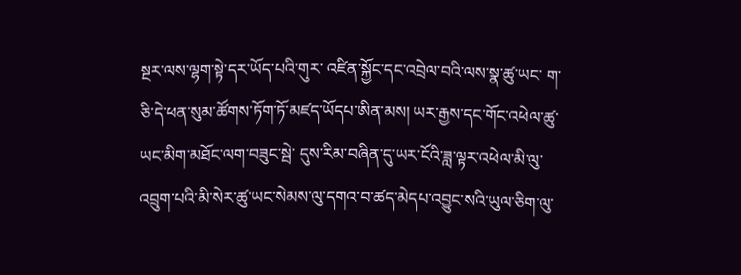སྔར་ལས་ལྷག་སྟེ་དར་ཡོད་པའི་གུར་ འཛིན་སྐྱོང་དང་འབྲེལ་བའི་ལས་སྣ་ཚུ་ཡང་ ག་ཅི་དེ་ཕན་སུམ་ཚོགས་ཏོག་ཏོ་མཛད་ཡོདཔ་ཨིན་མས། ཡར་རྒྱས་དང་གོང་འཕེལ་ཚུ་ཡང་མིག་མཐོང་ལག་བཟུང་སྦེ་ དུས་རིམ་བཞིན་དུ་ཡར་ངོའི་ཟླ་ལྟར་འཕེལ་མི་ལུ་ འབྲུག་པའི་མི་སེར་ཚུ་ཡང་སེམས་ལུ་དགའ་བ་ཚད་མེདཔ་འབྱུང་སའི་ཡུལ་ཅིག་ལུ་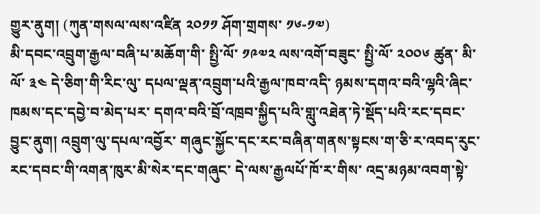གྱུར་ནུག། (ཀུན་གསལ་ལས་འཛིན ༢༠༡༡ ཤོག་གྲགས་ ༡༦-༡༧)
མི་དབང་འབྲུག་རྒྱལ་བཞི་པ་མཆོག་གི་ སྤྱི་ལོ་ ༡༩༧༢ ལས་འགོ་བཟུང་ སྤྱི་ལོ་ ༢༠༠༦ ཚུན་ མི་ལོ་ ༣༤ དེ་ཅིག་གི་རིང་ལུ་ དཔལ་ལྡན་འབྲུག་པའི་རྒྱལ་ཁབ་འདི་ ཉམས་དགའ་བའི་ལྷའི་ཞིང་ཁམས་དང་དབྱེ་བ་མེད་པར་ དགའ་བའི་བྲོ་འཁྲབ་སྐྱིད་པའི་གླུ་འཐེན་ཏེ་སྡོད་པའི་རང་དབང་བྱུང་ནུག། འབྲུག་ལུ་དཔལ་འབྱོར་ གཞུང་སྐྱོང་དང་རང་བཞིན་གནས་སྟངས་ག་ཅི་ར་འབད་རུང་ རང་དབང་གི་འགན་ཁུར་མི་སེར་དང་གཞུང་ དེ་ལས་རྒྱལཔོ་ཁོ་ར་གིས་ འདྲ་མཉམ་འབག་སྟེ་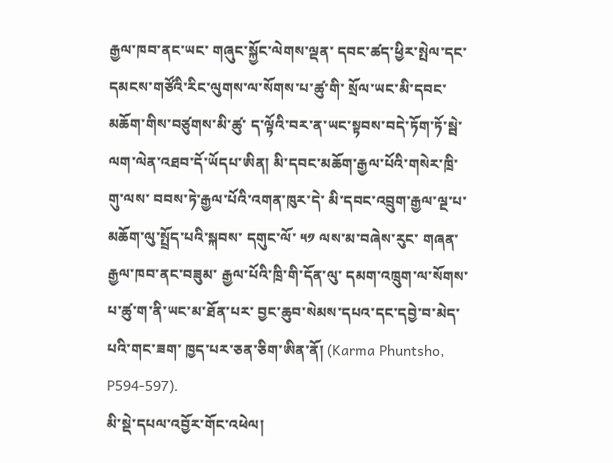རྒྱལ་ཁབ་ནང་ཡང་ གཞུང་སྐྱོང་ལེགས་ལྡན་ དབང་ཚད་ཕྱིར་སྤེལ་དང་ དམངས་གཙོའི་རིང་ལུགས་ལ་སོགས་པ་ཚུ་གི་ སྲོལ་ཡང་མི་དབང་མཆོག་གིས་བཙུགས་མི་ཚུ་ ད་ལྟོའི་བར་ན་ཡང་སྟབས་བདེ་ཏོག་ཏོ་སྦེ་ ལག་ལེན་འཐབ་དོ་ཡོདཔ་ཨིན། མི་དབང་མཆོག་རྒྱལ་པོའི་གསེར་ཁྲི་གུ་ལས་ བབས་ཏེ་རྒྱལ་པོའི་འགན་ཁུར་དེ་ མི་དབང་འབྲུག་རྒྱལ་ལྔ་པ་མཆོག་ལུ་སྤྲོད་པའི་སྐབས་ དགུང་ལོ་ ༥༡ ལས་མ་བཞེས་རུང་ གཞན་རྒྱལ་ཁབ་ནང་བཟུམ་ རྒྱལ་པོའི་ཁྲི་གི་དོན་ལུ་ དམག་འཁྲུག་ལ་སོགས་པ་ཚུ་ག་ནི་ཡང་མ་ཐོན་པར་ བྱང་ཆུབ་སེམས་དཔའ་དང་དབྱེ་བ་མེད་པའི་གང་ཟག་ ཁྱད་པར་ཅན་ཅིག་ཨིན་ནོ། (Karma Phuntsho, P594-597).
མི་སྡེ་དཔལ་འབྱོར་གོང་འཕེལ།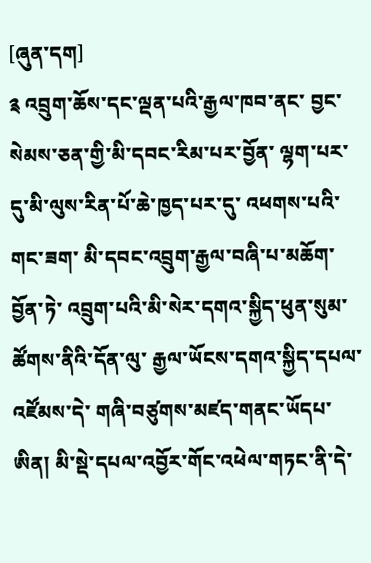[ཞུན་དག]
༉ འབྲུག་ཆོས་དང་ལྡན་པའི་རྒྱལ་ཁབ་ནང་ བྱང་སེམས་ཅན་གྱི་མི་དབང་རིམ་པར་བྱོན་ ལྷག་པར་དུ་མི་ལུས་རིན་པོ་ཆེ་ཁྱད་པར་དུ་ འཕགས་པའི་གང་ཟག་ མི་དབང་འབྲུག་རྒྱལ་བཞི་པ་མཆོག་བྱོན་ཏེ་ འབྲུག་པའི་མི་སེར་དགའ་སྐྱིད་ཕུན་སུམ་ཚོགས་ནིའི་དོན་ལུ་ རྒྱལ་ཡོངས་དགའ་སྐྱིད་དཔལ་འཛོམས་དེ་ གཞི་བཙུགས་མཛད་གནང་ཡོདཔ་ཨིན། མི་སྡེ་དཔལ་འབྱོར་གོང་འཕེལ་གཏང་ནི་དེ་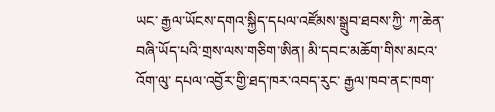ཡང་ རྒྱལ་ཡོངས་དགའ་སྐྱིད་དཔལ་འཛོམས་སྒྲུབ་ཐབས་ཀྱི་ ཀ་ཆེན་བཞི་ཡོད་པའི་གྲས་ལས་གཅིག་ཨིན། མི་དབང་མཆོག་གིས་མངའ་འོག་ལུ་ དཔལ་འབྱོར་གྱི་ཐད་ཁར་འབད་རུང་ རྒྱལ་ཁབ་ནང་ཁག་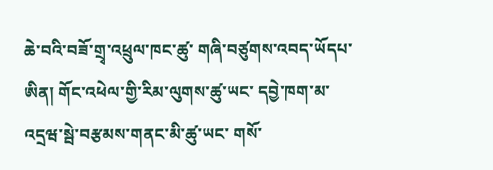ཆེ་བའི་བཟོ་གྲྭ་འཕྲུལ་ཁང་ཚུ་ གཞི་བཙུགས་འབད་ཡོདཔ་ཨིན། གོང་འཕེལ་གྱི་རིམ་ལུགས་ཚུ་ཡང་ དབྱེ་ཁག་མ་འདྲཝ་སྦེ་བརྩམས་གནང་མི་ཚུ་ཡང་ གསོ་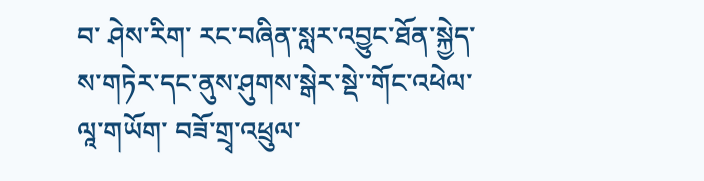བ་ ཤེས་རིག་ རང་བཞིན་སླར་འབྱུང་ཐོན་སྐྱེད་ ས་གཏེར་དང་ནུས་ཤུགས་སྒེར་སྡེ་་གོང་འཕེལ་ ལཱ་གཡོག་ བཟོ་གྲྭ་འཕྲུལ་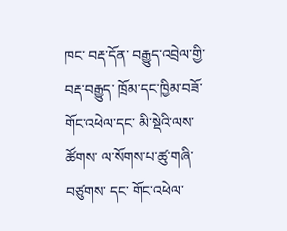ཁང་ བརྡ་དོན་ བརྒྱུད་འབྲེལ་གྱི་བརྡ་བརྒྱུད་ ཁྲོམ་དང་ཁྱིམ་བཟོ་གོང་འཕེལ་དང་ མི་སྡེའི་ལས་ཚོགས་ ལ་སོགས་པ་ཚུ་གཞི་བཙུགས་ དང་ གོང་འཕེལ་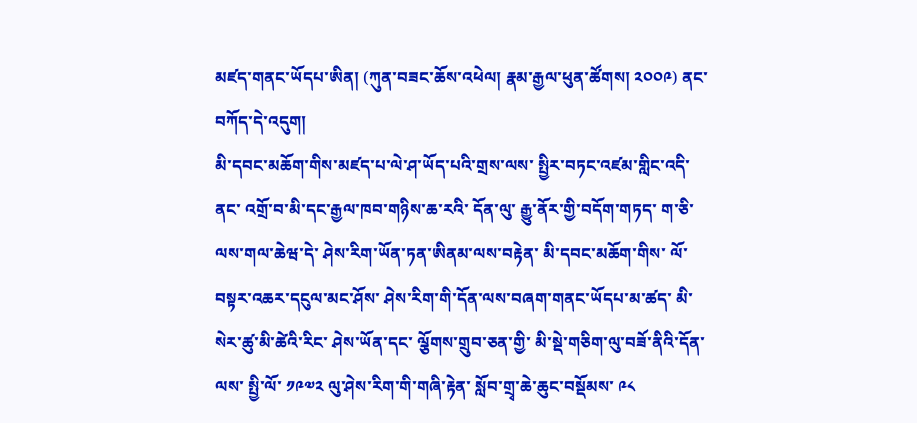མཛད་གནང་ཡོདཔ་ཨིན། (ཀུན་བཟང་ཆོས་འཕེལ། རྣམ་རྒྱལ་ཕུན་ཚོགས། ༢༠༠༩) ནང་བཀོད་དེ་འདུག།
མི་དབང་མཆོག་གིས་མཛད་པ་ལེ་ཤ་ཡོད་པའི་གྲས་ལས་ སྤྱིར་བཏང་འཛམ་གླིང་འདི་ནང་ འགྲོ་བ་མི་དང་རྒྱལ་ཁབ་གཉིས་ཆ་རའི་ དོན་ལུ་ རྒྱུ་ནོར་གྱི་བདོག་གཏད་ ག་ཅི་ལས་གལ་ཆེཝ་དེ་ ཤེས་རིག་ཡོན་ཏན་ཨིནམ་ལས་བརྟེན་ མི་དབང་མཆོག་གིས་ ལོ་བསྟར་འཆར་དངུལ་མང་ཤོས་ ཤེས་རིག་གི་དོན་ལས་བཞག་གནང་ཡོདཔ་མ་ཚད་ མི་སེར་ཚུ་མི་ཚེའི་རིང་ ཤེས་ཡོན་དང་ ལྕོགས་གྲུབ་ཅན་གྱི་ མི་སྡེ་གཅིག་ལུ་བཟོ་ནིའི་དོན་ལས་ སྤྱི་ལོ་ ༡༩༧༢ ལུ་ཤེས་རིག་གི་གཞི་རྟེན་ སློབ་གྲྭ་ཆེ་ཆུང་བསྡོམས་ ༩༨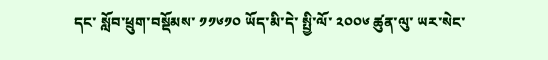དང་ སློབ་ཕྲུག་བསྡོམས་ ༡༡༦༡༠ ཡོད་མི་དེ་ སྤྱི་ལོ་ ༢༠༠༦ ཚུན་ལུ་ ཡར་སེང་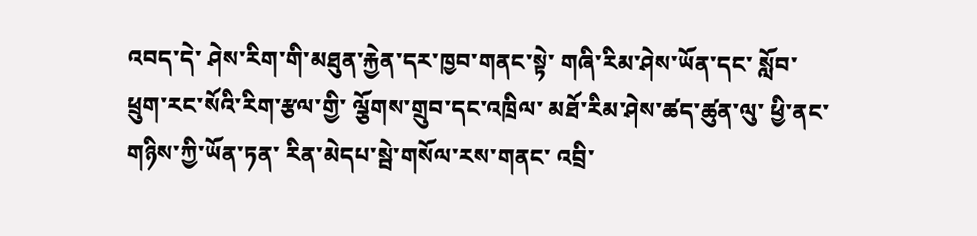འབད་དེ་ ཤེས་རིག་གི་མཐུན་རྐྱེན་དར་ཁྱབ་གནང་སྟེ་ གཞི་རིམ་ཤེས་ཡོན་དང་ སློབ་ཕྲུག་རང་སོའི་རིག་རྩལ་གྱི་ ལྕོགས་གྲུབ་དང་འཁྲིལ་ མཐོ་རིམ་ཤེས་ཚད་ཚུན་ལུ་ ཕྱི་ནང་གཉིས་ཀྱི་ཡོན་ཏན་ རིན་མེདཔ་སྦེ་གསོལ་རས་གནང་ འབྲི་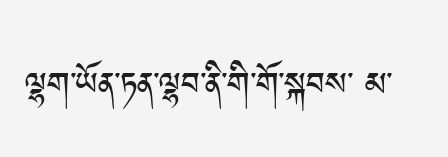ལྷག་ཡོན་ཏན་ལྷབ་ནི་གི་གོ་སྐབས་ མ་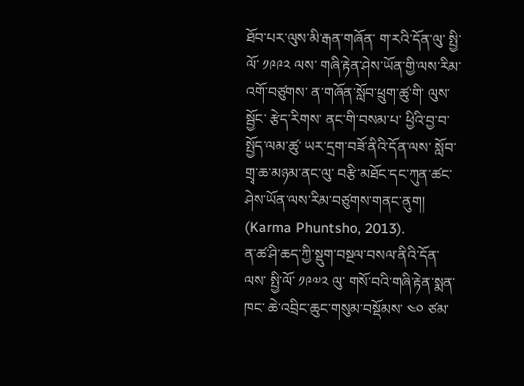ཐོབ་པར་ལུས་མི་རྒན་གཞོན་ ག་རའི་དོན་ལུ་ སྤྱི་ལོ་ ༡༩༩༢ ལས་ གཞི་རྟེན་ཤེས་ཡོན་གྱི་ལས་རིམ་འགོ་བཙུགས་ ན་གཞོན་སློབ་ཕྲུག་ཚུ་གི་ ལུས་སྦྱོང་ རྩེད་རིགས་ ནང་གི་བསམ་པ་ ཕྱིའི་བྱ་བ་སྤྱོད་ལམ་ཚུ་ ཡར་དྲག་བཟོ་ནིའི་དོན་ལས་ སློབ་གྲྭ་ཆ་མཉམ་ནང་ལུ་ བརྩི་མཐོང་དང་ཀུན་ཚང་ཤེས་ཡོན་ལས་རིམ་བཙུགས་གནང་ནུག། (Karma Phuntsho, 2013).
ན་ཚ་ཤི་ཆད་ཀྱི་སྡུག་བསྔལ་བསལ་ནིའི་དོན་ལས་ སྤྱི་ལོ་ ༡༩༧༢ ལུ་ གསོ་བའི་གཞི་རྟེན་སྨན་ཁང་ ཆེ་འབྲིང་ཆུང་གསུམ་བསྡོམས་ ༤༠ ཙམ་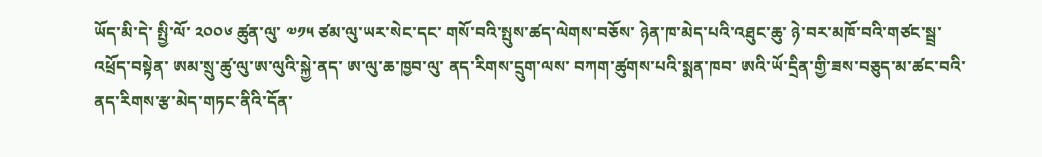ཡོད་མི་དེ་ སྤྱི་ལོ་ ༢༠༠༦ ཚུན་ལུ་ ༧༡༥ ཙམ་ལུ་ཡར་སེང་དང་ གསོ་བའི་སྤུས་ཚད་ལེགས་བཅོས་ ཉེན་ཁ་མེད་པའི་འཐུང་ཆུ་ ཉེ་བར་མཁོ་བའི་གཙང་སྦྲ་འཕྲོད་བསྟེན་ ཨམ་སྲུ་ཚུ་ལུ་ཨ་ལུའི་སྐྱེ་ནད་ ཨ་ལུ་ཆ་ཁྱབ་ལུ་ ནད་རིགས་དྲུག་ལས་ བཀག་ཚུགས་པའི་སྨན་ཁབ་ ཨའི་ཡོ་དྲིན་གྱི་ཟས་བཅུད་མ་ཚང་བའི་ ནད་རིགས་རྩ་མེད་གཏང་ནིའི་དོན་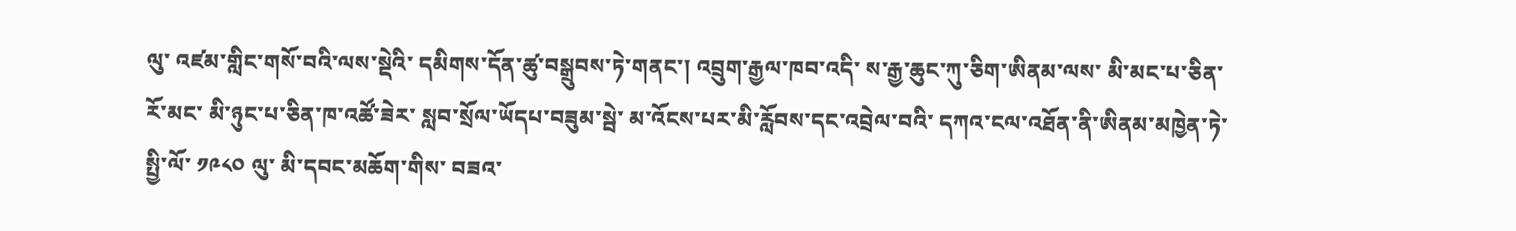ལུ་ འཛམ་གླིང་གསོ་བའི་ལས་སྡེའི་ དམིགས་དོན་ཚུ་བསྒྲུབས་ཏེ་གནང་། འབྲུག་རྒྱལ་ཁབ་འདི་ ས་རྒྱ་ཆུང་ཀུ་ཅིག་ཨིནམ་ལས་ མི་མང་པ་ཅིན་རོ་མང་ མི་ཉུང་པ་ཅིན་ཁ་འཚོ་ཟེར་ སླབ་སྲོལ་ཡོདཔ་བཟུམ་སྦེ་ མ་འོངས་པར་མི་རློབས་དང་འབྲེལ་བའི་ དཀའ་ངལ་འཐོན་ནི་ཨིནམ་མཁྱེན་ཏེ་ སྤྱི་ལོ་ ༡༩༨༠ ལུ་ མི་དབང་མཆོག་གིས་ བཟའ་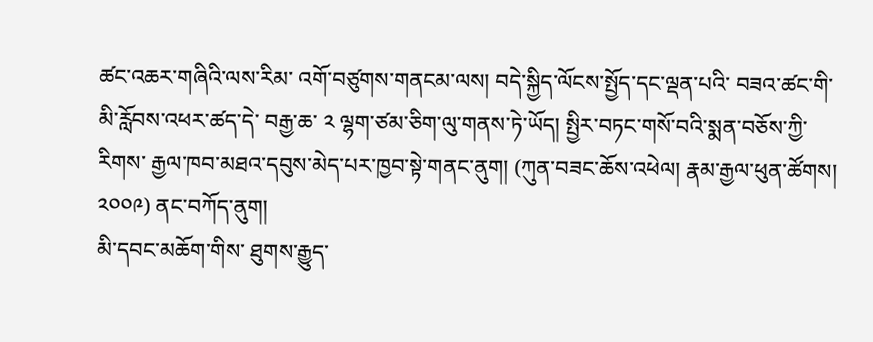ཚང་འཆར་གཞིའི་ལས་རིམ་ འགོ་བཙུགས་གནངམ་ལས། བདེ་སྐྱིད་ལོངས་སྤྱོད་དང་ལྡན་པའི་ བཟའ་ཚང་གི་མི་རློབས་འཕར་ཚད་དེ་ བརྒྱ་ཆ་ ༢ ལྷག་ཙམ་ཅིག་ལུ་གནས་ཏེ་ཡོད། སྤྱིར་བཏང་གསོ་བའི་སྨན་བཅོས་ཀྱི་རིགས་ རྒྱལ་ཁབ་མཐའ་དབུས་མེད་པར་ཁྱབ་སྟེ་གནང་ནུག། (ཀུན་བཟང་ཆོས་འཕེལ། རྣམ་རྒྱལ་ཕུན་ཚོགས། ༢༠༠༩) ནང་བཀོད་ནུག།
མི་དབང་མཆོག་གིས་ ཐུགས་རྒྱུད་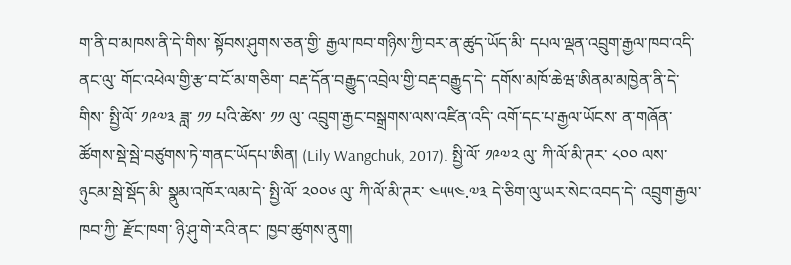ག་ནི་བ་མཁས་ནི་དེ་གིས་ སྟོབས་ཤུགས་ཅན་གྱི་ རྒྱལ་ཁབ་གཉིས་ཀྱི་བར་ན་ཚུད་ཡོད་མི་ དཔལ་ལྡན་འབྲུག་རྒྱལ་ཁབ་འདི་ནང་ལུ་ གོང་འཕེལ་གྱི་རྩ་བ་ངོ་མ་གཅིག་ བརྡ་དོན་བརྒྱུད་འབྲེལ་གྱི་བརྡ་བརྒྱུད་དེ་ དགོས་མཁོ་ཆེཝ་ཨིནམ་མཁྱེན་ནི་དེ་གིས་ སྤྱི་ལོ་ ༡༩༧༣ ཟླ་ ༡༡ པའི་ཚེས་ ༡༡ ལུ་ འབྲུག་རྒྱང་བསྒྲགས་ལས་འཛིན་འདི་ འགོ་དང་པ་རྒྱལ་ཡོངས་ ན་གཞོན་ཚོགས་སྡེ་སྦེ་བཙུགས་ཏེ་གནང་ཡོདཔ་ཨིན། (Lily Wangchuk, 2017). སྤྱི་ལོ་ ༡༩༧༢ ལུ་ ཀི་ལོ་མི་ཊར་ ༨༠༠ ལས་ ཉུངམ་སྦེ་སྡོད་མི་ སྣུམ་འཁོར་ལམ་དེ་ སྤྱི་ལོ་ ༢༠༠༦ ལུ་ ཀི་ལོ་མི་ཊར་ ༤༥༥༤.༧༣ དེ་ཅིག་ལུ་ཡར་སེང་འབད་དེ་ འབྲུག་རྒྱལ་ཁབ་ཀྱི་ རྫོང་ཁག་ ཉི་ཤུ་གེ་རའི་ནང་ ཁྱབ་ཚུགས་ནུག།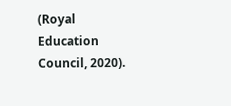(Royal Education Council, 2020).